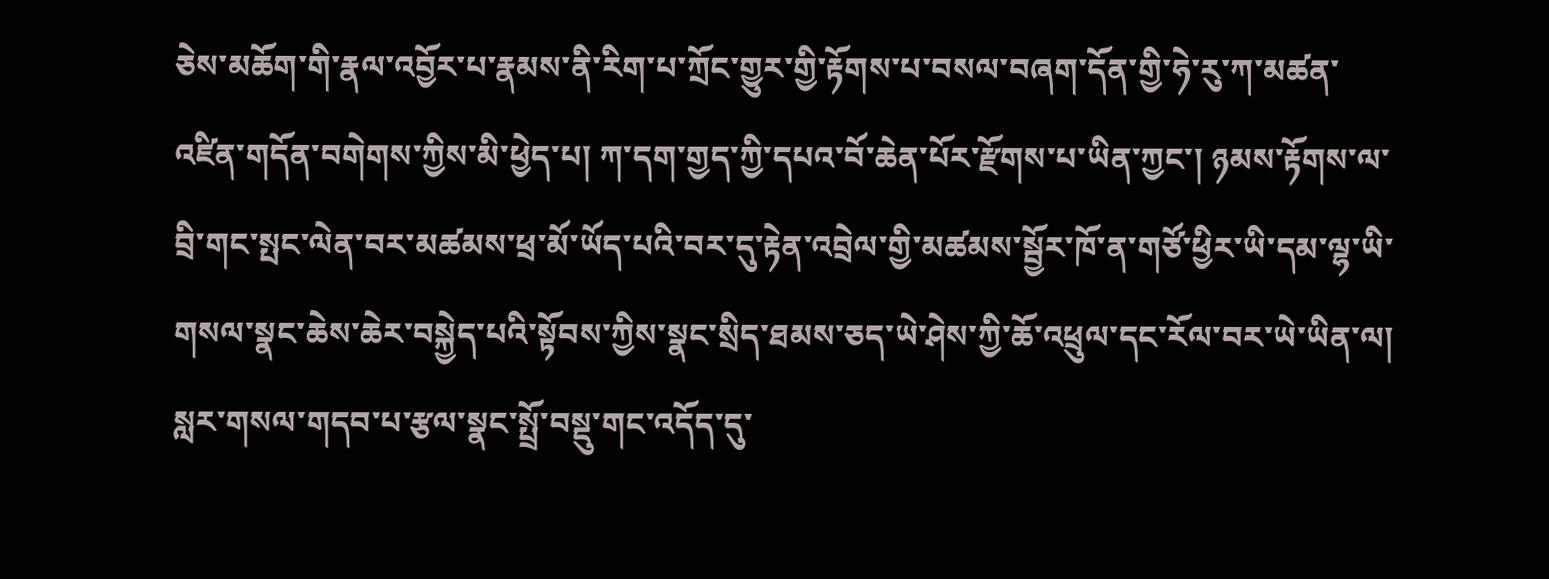ཅེས་མཆོག་གི་རྣལ་འབྱོར་པ་རྣམས་ནི་རིག་པ་ཀྲོང་གྱུར་གྱི་རྟོགས་པ་བསལ་བཞག་དོན་གྱི་ཧེ་རུ་ཀ་མཚན་འཛིན་གདོན་བགེགས་ཀྱིས་མི་ཕྱེད་པ། ཀ་དག་གྱད་ཀྱི་དཔའ་བོ་ཆེན་པོར་རྫོགས་པ་ཡིན་ཀྱང་། ཉམས་རྟོགས་ལ་བྲི་གང་སྤང་ལེན་བར་མཚམས་ཕྲ་མོ་ཡོད་པའི་བར་དུ་རྟེན་འབྲེལ་གྱི་མཚམས་སྦྱོར་ཁོ་ན་གཙོ་ཕྱིར་ཡི་དམ་ལྷ་ཡི་གསལ་སྣང་ཆེས་ཆེར་བསྐྱེད་པའི་སྟོབས་ཀྱིས་སྣང་སྲིད་ཐམས་ཅད་ཡེ་ཤེས་ཀྱི་ཆོ་འཕྲུལ་དང་རོལ་བར་ཡེ་ཡིན་ལ། སླར་གསལ་གདབ་པ་རྩལ་སྣང་སྤྲོ་བསྡུ་གང་འདོད་དུ་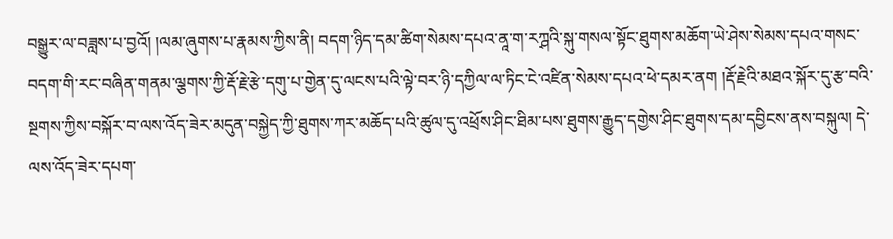བསྒྱུར་ལ་བཟླས་པ་བྱའོ། །ལམ་ཞུགས་པ་རྣམས་ཀྱིས་ནི། བདག་ཉིད་དམ་ཚིག་སེམས་དཔའ་ནཱ་ག་རཀྴའི་སྐུ་གསལ་སྟོང་ཐུགས་མཆོག་ཡེ་ཤེས་སེམས་དཔའ་གསང་བདག་གི་རང་བཞིན་གནམ་ལྕགས་ཀྱི་རྡོ་རྗེ་རྩེ་དགུ་པ་གྱེན་དུ་ལངས་པའི་ལྟེ་བར་ཉི་དཀྱིལ་ལ་ཏིང་ངེ་འཛིན་སེམས་དཔའ་ཕེ་དམར་ནག །རྡོ་རྗེའི་མཐའ་སྐོར་དུ་རྩ་བའི་སྔགས་ཀྱིས་བསྐོར་བ་ལས་འོད་ཟེར་མདུན་བསྐྱེད་ཀྱི་ཐུགས་ཀར་མཆོད་པའི་ཚུལ་དུ་འཕྲོས་ཤིང་ཐིམ་པས་ཐུགས་རྒྱུད་དགྱེས་ཤིང་ཐུགས་དམ་དབྱིངས་ནས་བསྐུལ། དེ་ལས་འོད་ཟེར་དཔག་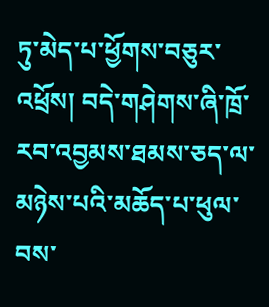ཏུ་མེད་པ་ཕྱོགས་བཅུར་འཕྲོས། བདེ་གཤེགས་ཞི་ཁྲོ་རབ་འབྱམས་ཐམས་ཅད་ལ་མཉེས་པའི་མཆོད་པ་ཕུལ་བས་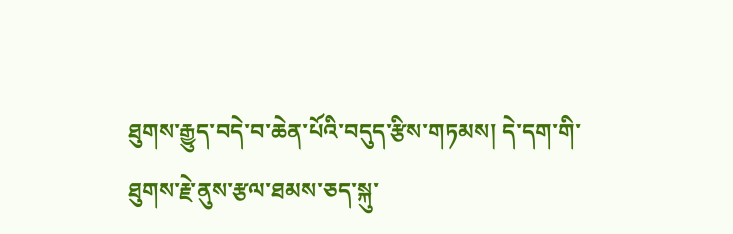ཐུགས་རྒྱུད་བདེ་བ་ཆེན་པོའི་བདུད་རྩིས་གཏམས། དེ་དག་གི་ཐུགས་རྗེ་ནུས་རྩལ་ཐམས་ཅད་སྐུ་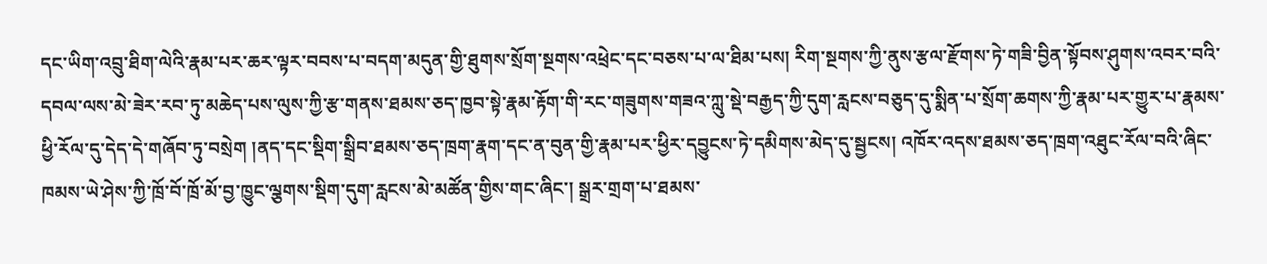དང་ཡིག་འབྲུ་ཐིག་ལེའི་རྣམ་པར་ཆར་ལྟར་བབས་པ་བདག་མདུན་གྱི་ཐུགས་སྲོག་སྔགས་འཕྲེང་དང་བཅས་པ་ལ་ཐིམ་པས། རིག་སྔགས་ཀྱི་ནུས་རྩལ་རྫོགས་ཏེ་གཟི་བྱིན་སྟོབས་ཤུགས་འབར་བའི་དབལ་ལས་མེ་ཟེར་རབ་ཏུ་མཆེད་པས་ལུས་ཀྱི་རྩ་གནས་ཐམས་ཅད་ཁྱབ་སྟེ་རྣམ་རྟོག་གི་རང་གཟུགས་གཟའ་ཀླུ་སྡེ་བརྒྱད་ཀྱི་དུག་རླངས་བཅུད་དུ་སྨིན་པ་སྲོག་ཆགས་ཀྱི་རྣམ་པར་གྱུར་པ་རྣམས་ཕྱི་རོལ་དུ་དེད་དེ་གཞོབ་ཏུ་བསྲེག །ནད་དང་སྡིག་སྒྲིབ་ཐམས་ཅད་ཁྲག་རྣག་དང་ན་བུན་གྱི་རྣམ་པར་ཕྱིར་དབྱུངས་ཏེ་དམིགས་མེད་དུ་སྦྱངས། འཁོར་འདས་ཐམས་ཅད་ཁྲག་འཐུང་རོལ་བའི་ཞིང་ཁམས་ཡེ་ཤེས་ཀྱི་ཁྲོ་བོ་ཁྲོ་མོ་བྱ་ཁྱུང་ལྕགས་སྡིག་དུག་རླངས་མེ་མཚོན་གྱིས་གང་ཞིང་། སྒྲར་གྲག་པ་ཐམས་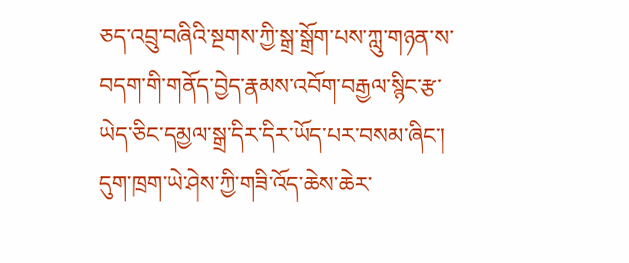ཅད་འབྲུ་བཞིའི་སྔགས་ཀྱི་སྒྲ་སྒྲོག་པས་ཀླུ་གཉན་ས་བདག་གི་གནོད་བྱེད་རྣམས་འབོག་བརྒྱལ་སྙིང་རྩ་ཡེད་ཅིང་དམྱལ་སྒྲ་དིར་དིར་ཡོད་པར་བསམ་ཞིང་། དུག་ཁྲག་ཡེ་ཤེས་ཀྱི་གཟི་འོད་ཆེས་ཆེར་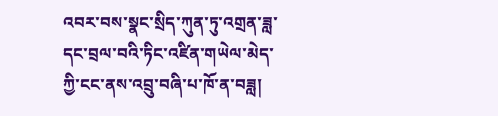འབར་བས་སྣང་སྲིད་ཀུན་ཏུ་འགྲན་ཟླ་དང་བྲལ་བའི་ཏིང་འཛིན་གཡེལ་མེད་ཀྱི་ངང་ནས་འབྲུ་བཞི་པ་ཁོ་ན་བཟླ།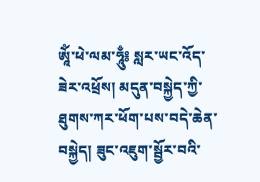ཨཱོཾ་ཕེ་ལམ་ཧཱུྃ༔ སླར་ཡང་འོད་ཟེར་འཕྲོས། མདུན་བསྐྱེད་ཀྱི་ཐུགས་ཀར་ཕོག་པས་བདེ་ཆེན་བསྐྱེད། ཟུང་འཇུག་སྦྱོར་བའི་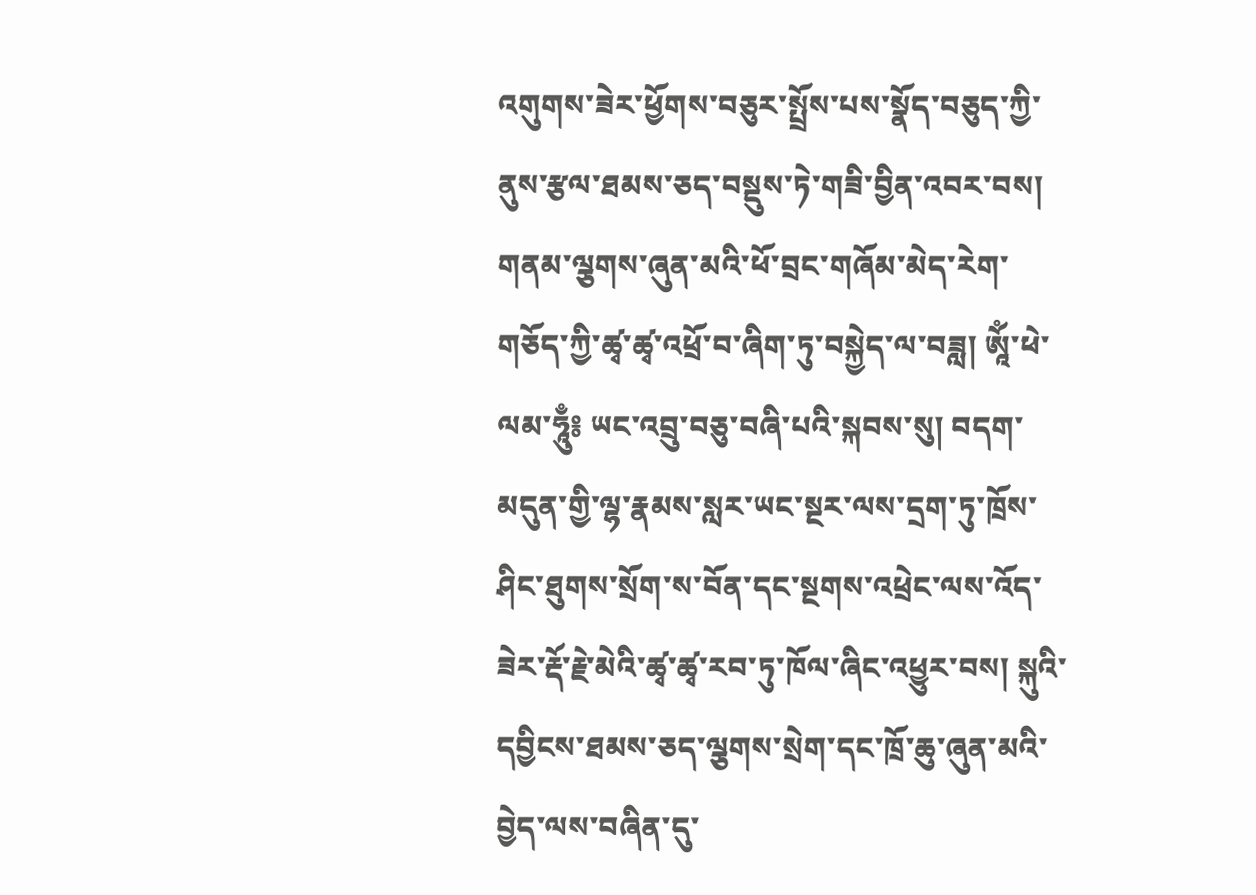འགུགས་ཟེར་ཕྱོགས་བཅུར་སྤྲོས་པས་སྣོད་བཅུད་ཀྱི་ནུས་རྩལ་ཐམས་ཅད་བསྡུས་ཏེ་གཟི་བྱིན་འབར་བས། གནམ་ལྕགས་ཞུན་མའི་ཕོ་བྲང་གཞོམ་མེད་རེག་གཅོད་ཀྱི་ཚྭ་ཚྭ་འཕྲོ་བ་ཞིག་ཏུ་བསྐྱེད་ལ་བཟླ། ཨཱོཾ་ཕེ་ལམ་ཧཱུྃ༔ ཡང་འབྲུ་བཅུ་བཞི་པའི་སྐབས་སུ། བདག་མདུན་གྱི་ལྷ་རྣམས་སླར་ཡང་སྔར་ལས་དྲག་ཏུ་ཁྲོས་ཤིང་ཐུགས་སྲོག་ས་བོན་དང་སྔགས་འཕྲེང་ལས་འོད་ཟེར་རྡོ་རྗེ་མེའི་ཚྭ་ཚྭ་རབ་ཏུ་ཁོལ་ཞིང་འཕྱུར་བས། སྐུའི་དབྱིངས་ཐམས་ཅད་ལྕགས་སྲེག་དང་ཁྲོ་ཆུ་ཞུན་མའི་བྱེད་ལས་བཞིན་དུ་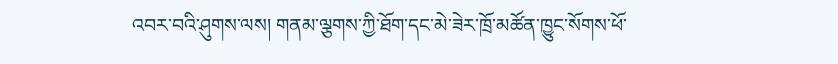འབར་བའི་ཤུགས་ལས། གནམ་ལྕགས་ཀྱི་ཐོག་དང་མེ་ཟེར་ཁྲོ་མཚོན་ཁྱུང་སོགས་ཕོ་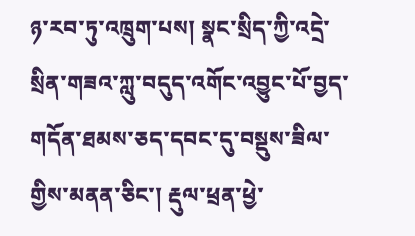ཉ་རབ་ཏུ་འཁྲུག་པས། སྣང་སྲིད་ཀྱི་འདྲེ་སྲིན་གཟའ་ཀླུ་བདུད་འགོང་འབྱུང་པོ་བྱད་གདོན་ཐམས་ཅད་དབང་དུ་བསྡུས་ཟིལ་གྱིས་མནན་ཅིང་། རྡུལ་ཕྲན་ཕྱེ་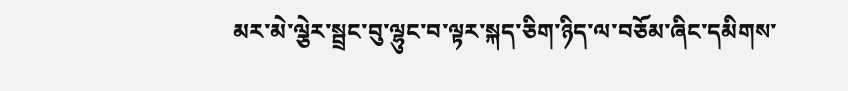མར་མེ་ལྕེར་སྦྲང་བུ་ལྷུང་བ་ལྟར་སྐད་ཅིག་ཉིད་ལ་བཅོམ་ཞིང་དམིགས་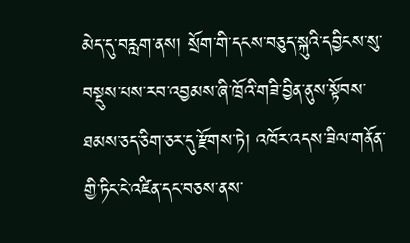མེད་དུ་བརླག་ནས། སྲོག་གི་དངས་བཅུད་སྐུའི་དབྱིངས་སུ་བསྡུས་པས་རབ་འབྱམས་ཞི་ཁྲོའི་གཟི་བྱིན་ནུས་སྟོབས་ཐམས་ཅད་ཅིག་ཅར་དུ་རྫོགས་ཏེ། འཁོར་འདས་ཟིལ་གནོན་གྱི་ཏིང་ངེ་འཛིན་དང་བཅས་ནས་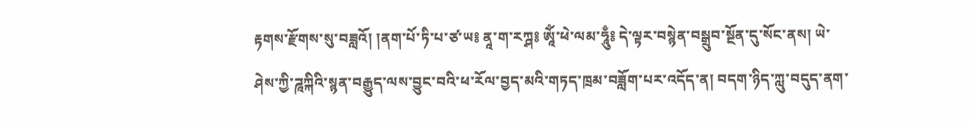རྟགས་རྫོགས་སུ་བཟླའོ། །ནག་པོ་ཏི་པ་ཙ་ཡ༔ ནཱ་ག་རཀྴ༔ ཨཱོཾ་ཕེ་ལམ་ཧཱུྃ༔ དེ་ལྟར་བསྙེན་བསྒྲུབ་སྔོན་དུ་སོང་ནས། ཡེ་ཤེས་ཀྱི་ཌཱཀྐིའི་སྙན་བརྒྱུད་ལས་བྱུང་བའི་ཕ་རོལ་བྱད་མའི་གཏད་ཁྲམ་བཟློག་པར་འདོད་ན། བདག་ཉིད་ཀླུ་བདུད་ནག་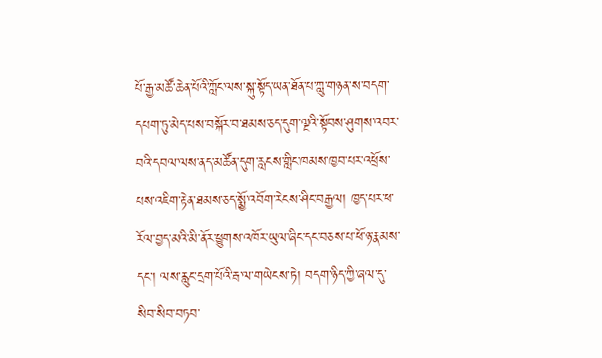པོ་རྒྱ་མཚོ་ཆེན་པོའི་ཀློང་ལས་སྐུ་སྟོད་ཡན་ཐོན་པ་ཀླུ་གཉན་ས་བདག་དཔག་ཏུ་མེད་པས་བསྐོར་བ་ཐམས་ཅད་དུག་ལྔའི་སྟོབས་ཤུགས་འབར་བའི་དབལ་ལས་ནད་མཚོན་དུག་རླངས་གླིང་ཁམས་ཁྱབ་པར་འཕྲོས་པས་འཇིག་རྟེན་ཐམས་ཅད་སྨྱོ་འབོག་རེངས་ཤིང་བརྒྱལ། ཁྱད་པར་ཕ་རོལ་བྱད་མའི་མི་ནོར་ཕྱུགས་འཁོར་ཡུལ་ཞིང་དང་བཅས་པ་ཕོ་ཉ་རྣམས་དང་། ལས་རླུང་དྲག་པོའི་རྦ་ལ་གཡེངས་ཏེ། བདག་ཉིད་ཀྱི་ཞལ་དུ་སིབ་སིབ་བཏབ་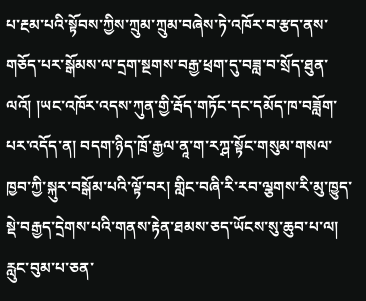པ་རྔམ་པའི་སྟོབས་ཀྱིས་ཀྲུམ་ཀྲུམ་བཞེས་ཏེ་འཁོར་བ་རྩད་ནས་གཅོད་པར་སྒོམས་ལ་དྲག་སྔགས་བརྒྱ་ཕྲག་དུ་བཟླ་བ་སྲོད་ཐུན་ལའོ། །ཡང་འཁོར་འདས་ཀུན་གྱི་རྦོད་གཏོང་དང་དམོད་ཁ་བཟློག་པར་འདོད་ན། བདག་ཉིད་ཁྲོ་རྒྱལ་ནཱ་ག་རཀྴ་སྟོང་གསུམ་གསལ་ཁྱབ་ཀྱི་སྐུར་བསྒོམ་པའི་ལྟོ་བར། གླིང་བཞི་རི་རབ་ལྕགས་རི་མུ་ཁྱུད་སྡེ་བརྒྱད་དྲེགས་པའི་གནས་རྟེན་ཐམས་ཅད་ཡོངས་སུ་ཆུབ་པ་ལ། རླུང་བུམ་པ་ཅན་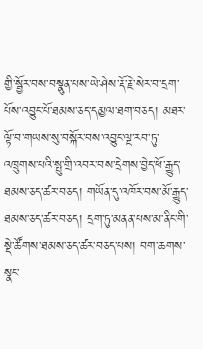གྱི་སྦྱོར་བས་བསྣུན་པས་ཡེ་ཤེས་རྡོ་རྗེ་སེར་བ་དྲག་པོས་འབྱུང་པོ་ཐམས་ཅད་དམྱལ་ཐག་བཅད། མཐར་ལྟོ་བ་གཡས་སུ་བསྐོར་བས་འབྱུང་ལྔ་རབ་ཏུ་འཁྲུགས་པའི་སྤུ་གྲི་འབར་བས་དྲེགས་བྱེད་ཕོ་རྒྱུད་ཐམས་ཅད་ཚར་བཅད། གཡོན་དུ་འཁོར་བས་མོ་རྒྱུད་ཐམས་ཅད་ཚར་བཅད། དྲག་ཏུ་མནན་པས་མ་ནིང་གི་སྡེ་ཚོགས་ཐམས་ཅད་ཚར་བཅད་པས། བག་ཆགས་སྣང་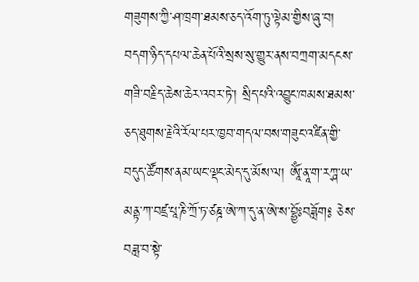གཟུགས་ཀྱི་ཤ་ཁྲག་ཐམས་ཅད་འོག་ཏུ་ལྟེམ་གྱིས་ཞུ་བ། བདག་ཉིད་དཔལ་ཆེན་པོའི་སྲས་སུ་གྱུར་ནས་བཀྲག་མདངས་གཟི་བརྗིད་ཆེས་ཆེར་འབར་ཏེ་། སྲིད་པའི་འབྱུང་ཁམས་ཐམས་ཅད་ཐུགས་རྗེའི་རོལ་པར་ཁྱབ་གདལ་བས་གཟུང་འཛིན་གྱི་བདུད་ཚོགས་ནམ་ཡང་ལྡང་མེད་དུ་མོས་ལ། ཨཱོཾ་ནཱ་ག་རཀྴ་ཡ་མནྟ་ཀ་བཛྲ་པཱ་ཎི་ཀྲོ་ཏ་ཙཎྜ་ཨེ་ཀ་དུ་ན་ཨེ་ས་བྷྱོཿབཟློག༔ ཅེས་བཟླ་བ་སྟེ་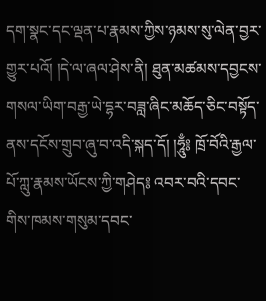དག་སྣང་དང་ལྡན་པ་རྣམས་ཀྱིས་ཉམས་སུ་ལེན་བྱར་གྱུར་པའོ། །དེ་ལ་ཞལ་ཤེས་ནི། ཐུན་མཚམས་དབྱངས་གསལ་ཡིག་བརྒྱ་ཡེ་དྷར་བཟླ་ཞིང་མཆོད་ཅིང་བསྟོད་ནས་དངོས་གྲུབ་ཞུ་བ་འདི་སྐད་དོ། །ཧཱུྃ༔ ཁྲོ་བོའི་རྒྱལ་པོ་ཀླུ་རྣམས་ཡོངས་ཀྱི་གཤེད༔ འབར་བའི་དབང་གིས་ཁམས་གསུམ་དབང་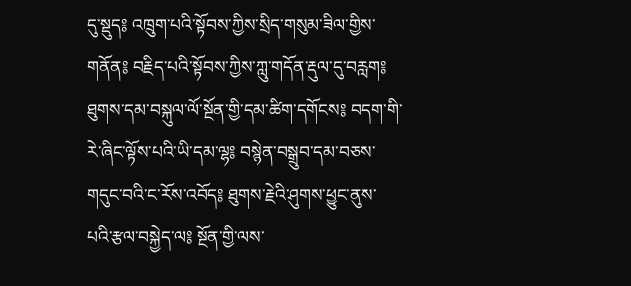དུ་སྡུད༔ འཁྲུག་པའི་སྟོབས་ཀྱིས་སྲིད་གསུམ་ཟིལ་གྱིས་གནོན༔ བརྗིད་པའི་སྟོབས་ཀྱིས་ཀླུ་གདོན་རྡུལ་དུ་བརླག༔ ཐུགས་དམ་བསྐུལ་ལོ་སྔོན་གྱི་དམ་ཚིག་དགོངས༔ བདག་གི་རེ་ཞིང་ལྟོས་པའི་ཡི་དམ་ལྷ༔ བསྙེན་བསྒྲུབ་དམ་བཅས་གདུང་བའི་ང་རོས་འབོད༔ ཐུགས་རྗེའི་ཤུགས་ཕྱུང་ནུས་པའི་རྩལ་བསྐྱེད་ལ༔ སྔོན་གྱི་ལས་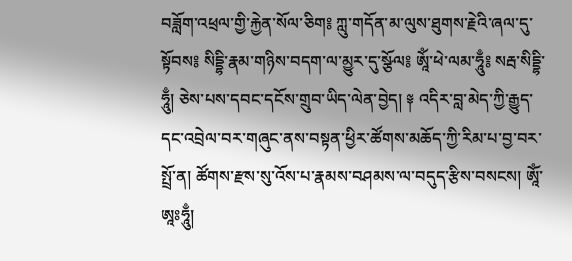བཟློག་འཕྲལ་གྱི་རྐྱེན་སོལ་ཅིག༔ ཀླུ་གདོན་མ་ལུས་ཐུགས་རྗེའི་ཞལ་དུ་སྟོབས༔ སིདྡྷི་རྣམ་གཉིས་བདག་ལ་མྱུར་དུ་སྩོལ༔ ཨཱོཾ་ཕེ་ལམ་ཧཱུྃ༔ སརྦ་སིདྡྷི་ཧཱུྃ། ཅེས་པས་དབང་དངོས་གྲུབ་ཡིད་ལེན་བྱེད། ༈ འདིར་བླ་མེད་ཀྱི་རྒྱུད་དང་འབྲེལ་བར་གཞུང་ནས་བསྟན་ཕྱིར་ཚོགས་མཆོད་ཀྱི་རིམ་པ་བྱ་བར་སྤྲོ་ན། ཚོགས་རྫས་སུ་འོས་པ་རྣམས་བཤམས་ལ་བདུད་རྩིས་བསངས། ཨཱོཾ་ཨཱཿཧཱུྃ།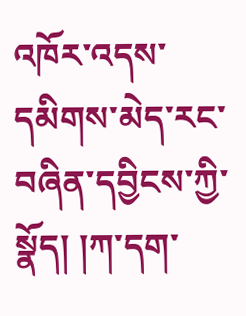འཁོར་འདས་དམིགས་མེད་རང་བཞིན་དབྱིངས་ཀྱི་སྣོད། །ཀ་དག་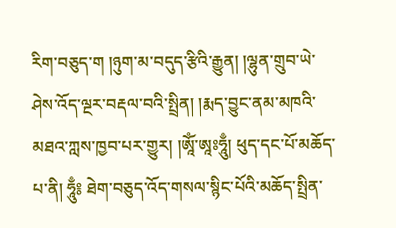རིག་བཅུད་ག །ཉུག་མ་བདུད་རྩིའི་རྒྱུན། །ལྷུན་གྲུབ་ཡེ་ཤེས་འོད་ལྔར་བརྡལ་བའི་སྤྲིན། །རྨད་བྱུང་ནམ་མཁའི་མཐའ་ཀླས་ཁྱབ་པར་གྱུར། །ཨཱོཾ་ཨཱཿཧཱུྃ། ཕུད་དང་པོ་མཆོད་པ་ནི། ཧཱུྃ༔ ཐེག་བཅུད་འོད་གསལ་སྙིང་པོའི་མཆོད་སྤྲིན་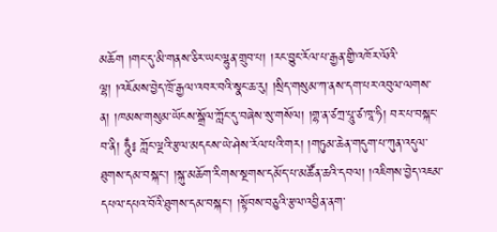མཆོག །གང་དུ་མི་གནས་ཅིར་ཡང་ལྷུན་གྲུབ་པ། །རང་བྱུང་རོལ་པ་རྒྱན་གྱི་འཁོར་ལོའི་ལྷ། །འཇོམས་བྱེད་ཁྲོ་རྒྱལ་འབར་བའི་སྣང་ཆ་རུ། །སྲིད་གསུམ་ཀ་ནས་དག་པར་འབུལ་ལགས་ན། །ཁམས་གསུམ་ཡོངས་སྒྲོལ་ཀློང་དུ་བཞེས་སུ་གསོལ། །གྷ་ན་ཙཀྲ་པཱུ་ཙ་ཁཱ་ཧི། བར་པ་བསྐང་བ་ནི། ཧཱུྃ༔ ཀློང་ལྔའི་རྩལ་མདངས་ཡེ་ཤེས་རོལ་པའི་གར། །གཏུམ་ཆེན་གདུག་པ་ཀུན་འདུལ་ཐུགས་དམ་བསྐང་། །སྐུ་མཆོག་རིགས་སྔགས་དམོད་པ་མཚོན་ཆའི་དབལ། །འཇིགས་བྱེད་འཇམ་དཔལ་དཔའ་བོའི་ཐུགས་དམ་བསྐང་། །སྟོབས་བཅུའི་རྩལ་འབྱིན་ནག་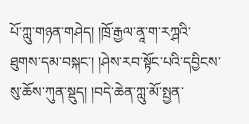པོ་ཀླུ་གཉན་གཤེད། །ཁྲོ་རྒྱལ་ནཱ་ག་རཀྴའི་ཐུགས་དམ་བསྐང་། །ཤེས་རབ་སྟོང་པའི་དབྱིངས་སུ་ཆོས་ཀུན་སྡུད། །བདེ་ཆེན་ཀླུ་མོ་སྤྱན་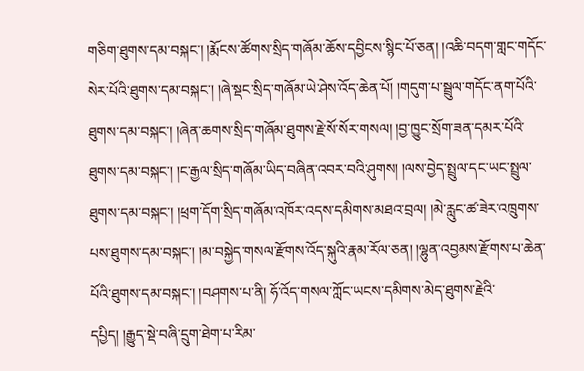གཅིག་ཐུགས་དམ་བསྐང་། །རྨོངས་ཚོགས་སྲིད་གཞོམ་ཆོས་དབྱིངས་སྙིང་པོ་ཅན། །འཆི་བདག་གླང་གདོང་སེར་པོའི་ཐུགས་དམ་བསྐང་། །ཞེ་སྡང་སྲིད་གཞོམ་ཡེ་ཤེས་འོད་ཆེན་པོ། །གདུག་པ་སྦྲུལ་གདོང་ནག་པོའི་ཐུགས་དམ་བསྐང་། །ཞེན་ཆགས་སྲིད་གཞོམ་ཐུགས་རྗེ་སོ་སོར་གསལ། །བྱ་ཁྱུང་སྲོག་ཟན་དམར་པོའི་ཐུགས་དམ་བསྐང་། །ང་རྒྱལ་སྲིད་གཞོམ་ཡིད་བཞིན་འབར་བའི་ཤུགས། །ལས་བྱེད་སྤྲུལ་དང་ཡང་སྤྲུལ་ཐུགས་དམ་བསྐང་། །ཕྲག་དོག་སྲིད་གཞོམ་འཁོར་འདས་དམིགས་མཐའ་བྲལ། །མེ་རླུང་ཚ་ཟེར་འཁྲུགས་པས་ཐུགས་དམ་བསྐང་། །མ་བསྐྱེད་གསལ་རྫོགས་འོད་སྐུའི་རྣམ་རོལ་ཅན། །ལྷུན་འབྱམས་རྫོགས་པ་ཆེན་པོའི་ཐུགས་དམ་བསྐང་། །བཤགས་པ་ནི། ཧོ་འོད་གསལ་ཀློང་ཡངས་དམིགས་མེད་ཐུགས་རྗེའི་དཔྱིད། །རྒྱུད་སྡེ་བཞི་དྲུག་ཐེག་པ་རིམ་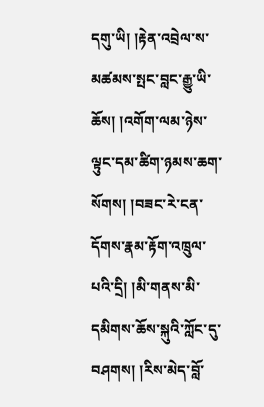དགུ་ཡི། །རྟེན་འབྲེལ་ས་མཚམས་སྤང་བླང་རྒྱུ་ཡི་ཆོས། །འགོག་ལམ་ཉེས་ལྟུང་དམ་ཚིག་ཉམས་ཆག་སོགས། །བཟང་རེ་ངན་དོགས་རྣམ་རྟོག་འཁྲུལ་པའི་དྲི། །མི་གནས་མི་དམིགས་ཆོས་སྐུའི་ཀློང་དུ་བཤགས། །རིས་མེད་བློ་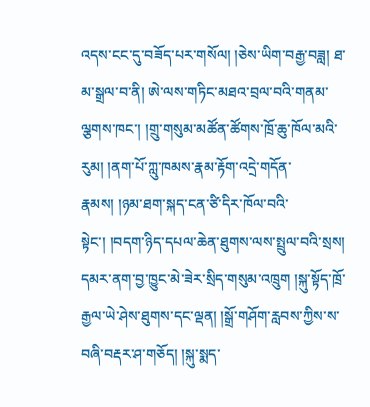འདས་ངང་དུ་བཟོད་པར་གསོལ། །ཅེས་ཡིག་བརྒྱ་བཟླ། ཐ་མ་སྒྲལ་བ་ནི། ཨེ་ལས་གཏིང་མཐའ་བྲལ་བའི་གནམ་ལྕགས་ཁང་། །གྲུ་གསུམ་མཚོན་ཚོགས་ཁྲོ་ཆུ་ཁོལ་མའི་རུམ། །ནག་པོ་ཀླུ་ཁམས་རྣམ་རྟོག་འདྲེ་གདོན་རྣམས། །ཉམ་ཐག་སྐད་ངན་ཙི་དིར་ཁོལ་བའི་སྟེང་། །བདག་ཉིད་དཔལ་ཆེན་ཐུགས་ལས་སྤྲུལ་བའི་སྲས། དམར་ནག་བྱ་ཁྱུང་མེ་ཟེར་སྲིད་གསུམ་འཁྲུག །སྐུ་སྟོད་ཁྲོ་རྒྱལ་ཡེ་ཤེས་ཐུགས་དང་ལྡན། །སྒྲོ་གཤོག་རླབས་ཀྱིས་ས་བཞི་བརྡར་ཤ་གཅོད། །སྐུ་སྨད་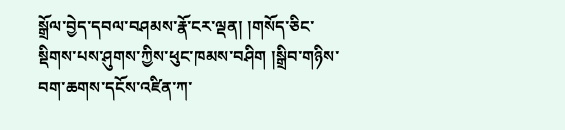སྒྲོལ་བྱེད་དབལ་བཤམས་རྣོ་ངར་ལྡན། །གསོད་ཅིང་སྡིགས་པས་ཤུགས་ཀྱིས་ཕུང་ཁམས་བཤིག །སྒྲིབ་གཉིས་བག་ཆགས་དངོས་འཛིན་ཀ་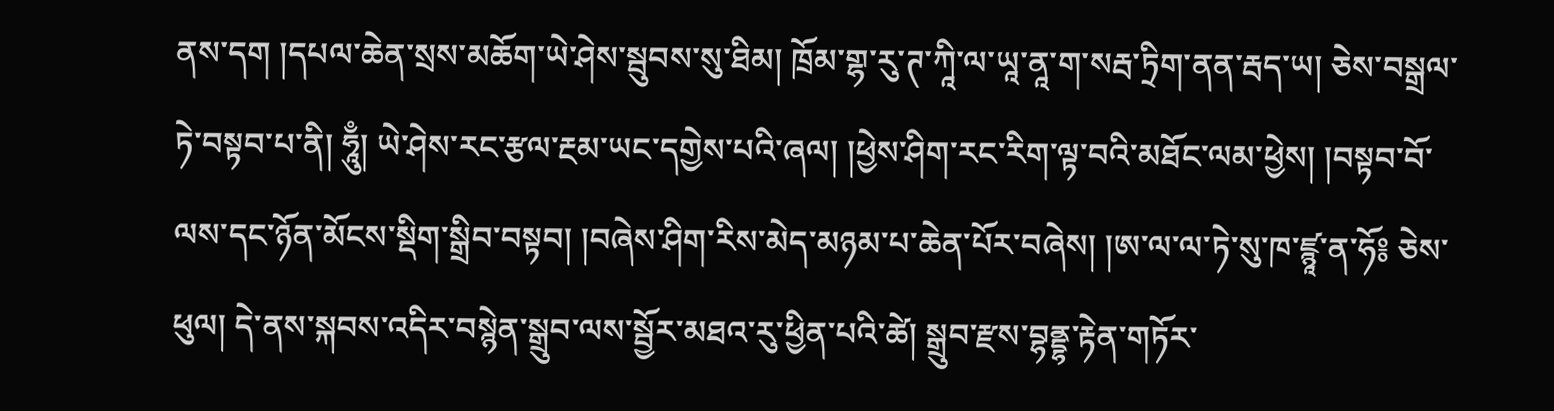ནས་དག །དཔལ་ཆེན་སྲས་མཆོག་ཡེ་ཤེས་སྦུབས་སུ་ཐིམ། ཁྲོམ་གྷ་རུ་ཊ་ཀཱི་ལ་ཡཱ་ནཱ་ག་སརྦ་ཏྲིག་ནན་རྦད་ཡ། ཅེས་བསྒྲལ་ཏེ་བསྟབ་པ་ནི། ཧཱུྃ། ཡེ་ཤེས་རང་རྩལ་རྔམ་ཡང་དགྱེས་པའི་ཞལ། །ཕྱེས་ཤིག་རང་རིག་ལྟ་བའི་མཐོང་ལམ་ཕྱེས། །བསྟབ་བོ་ལས་དང་ཉོན་མོངས་སྡིག་སྒྲིབ་བསྟབ། །བཞེས་ཤིག་རིས་མེད་མཉམ་པ་ཆེན་པོར་བཞེས། །ཨ་ལ་ལ་ཏེ་སུ་ཁ་ཛྙཱ་ན་ཧོ༔ ཅེས་ཕུལ། དེ་ནས་སྐབས་འདིར་བསྙེན་སྒྲུབ་ལས་སྦྱོར་མཐའ་རུ་ཕྱིན་པའི་ཚེ། སྒྲུབ་རྫས་བྷནྡྷ་རྟེན་གཏོར་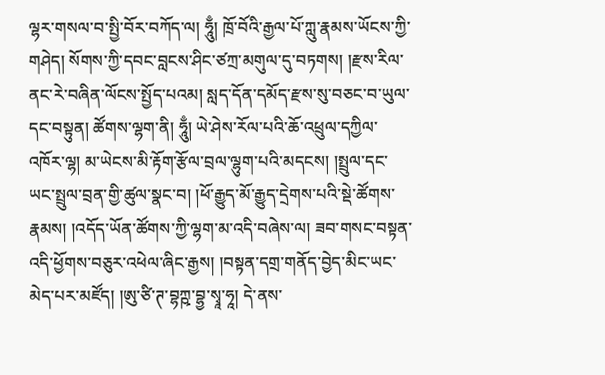ལྷར་གསལ་བ་སྤྱི་བོར་བཀོད་ལ། ཧཱུྃ། ཁྲོ་བོའི་རྒྱལ་པོ་ཀླུ་རྣམས་ཡོངས་ཀྱི་གཤེད། སོགས་ཀྱི་དབང་བླངས་ཤིང་ཙཀྲ་མགུལ་དུ་བཏགས། །རྫས་རིལ་ནང་རེ་བཞིན་ལོངས་སྤྱོད་པའམ། སླད་དོན་དམོད་རྫས་སུ་བཅང་བ་ཡུལ་དང་བསྟུན། ཚོགས་ལྷག་ནི། ཧཱུྃ། ཡེ་ཤེས་རོལ་པའི་ཆོ་འཕྲུལ་དཀྱིལ་འཁོར་ལྷ། མ་ཡེངས་མི་རྟོག་རྩོལ་བྲལ་ལྷུག་པའི་མདངས། །སྤྲུལ་དང་ཡང་སྤྲུལ་བྲན་གྱི་ཚུལ་སྣང་བ། །ཕོ་རྒྱུད་མོ་རྒྱུད་དྲེགས་པའི་སྡེ་ཚོགས་རྣམས། །འདོད་ཡོན་ཚོགས་ཀྱི་ལྷག་མ་འདི་བཞེས་ལ། ཟབ་གསང་བསྟན་འདི་ཕྱོགས་བཅུར་འཕེལ་ཞིང་རྒྱས། །བསྟན་དགྲ་གནོད་བྱེད་མིང་ཡང་མེད་པར་མཛོད། །ཨུ་ཙི་ཊ་བྷཀྵ་བྷྱ་སྭཱ་ཧཱ། དེ་ནས་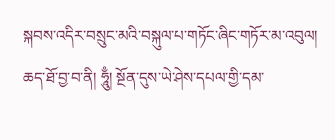སྐབས་འདིར་བསྲུང་མའི་བསྐུལ་པ་གཏོང་ཞིང་གཏོར་མ་འབུལ། ཆད་ཐོ་བྱ་བ་ནི། ཧཱུྃ། སྔོན་དུས་ཡེ་ཤེས་དཔལ་གྱི་དམ་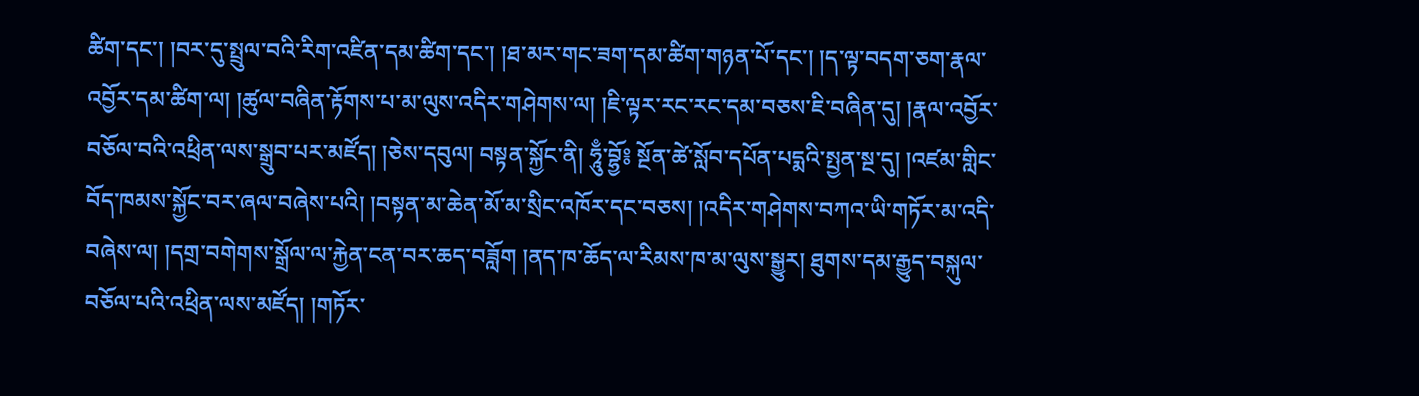ཚིག་དང་། །བར་དུ་སྤྲུལ་བའི་རིག་འཛིན་དམ་ཚིག་དང་། །ཐ་མར་གང་ཟག་དམ་ཚིག་གཉན་པོ་དང་། །ད་ལྟ་བདག་ཅག་རྣལ་འབྱོར་དམ་ཚིག་ལ། །ཚུལ་བཞིན་རྟོགས་པ་མ་ལུས་འདིར་གཤེགས་ལ། །ཇི་ལྟར་རང་རང་དམ་བཅས་ཇི་བཞིན་དུ། །རྣལ་འབྱོར་བཅོལ་བའི་འཕྲིན་ལས་སྒྲུབ་པར་མཛོད། །ཅེས་དབུལ། བསྟན་སྐྱོང་ནི། ཧཱུྃ་བྷྱོ༔ སྔོན་ཚེ་སློབ་དཔོན་པདྨའི་སྤྱན་སྔ་དུ། །འཛམ་གླིང་བོད་ཁམས་སྐྱོང་བར་ཞལ་བཞེས་པའི། །བསྟན་མ་ཆེན་མོ་མ་སྲིང་འཁོར་དང་བཅས། །འདིར་གཤེགས་བཀའ་ཡི་གཏོར་མ་འདི་བཞེས་ལ། །དགྲ་བགེགས་སྒྲོལ་ལ་རྐྱེན་ངན་བར་ཆད་བཟློག །ནད་ཁ་ཆོད་ལ་རིམས་ཁ་མ་ལུས་སྒྱུར། ཐུགས་དམ་རྒྱུད་བསྐུལ་བཅོལ་པའི་འཕྲིན་ལས་མཛོད། །གཏོར་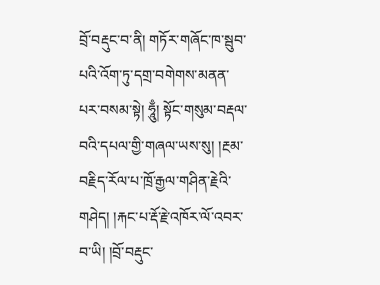བྲོ་བརྡུང་བ་ནི། གཏོར་གཞོང་ཁ་སྦུབ་པའི་འོག་ཏུ་དགྲ་བགེགས་མནན་པར་བསམ་སྟེ། ཧཱུྃ། སྟོང་གསུམ་བརྡལ་བའི་དཔལ་གྱི་གཞལ་ཡས་སུ། །རྔམ་བརྗིད་རོལ་པ་ཁྲོ་རྒྱལ་གཤིན་རྗེའི་གཤེད། །རྐང་པ་རྡོ་རྗེ་འཁོར་ལོ་འབར་བ་ཡི། །བྲོ་བརྡུང་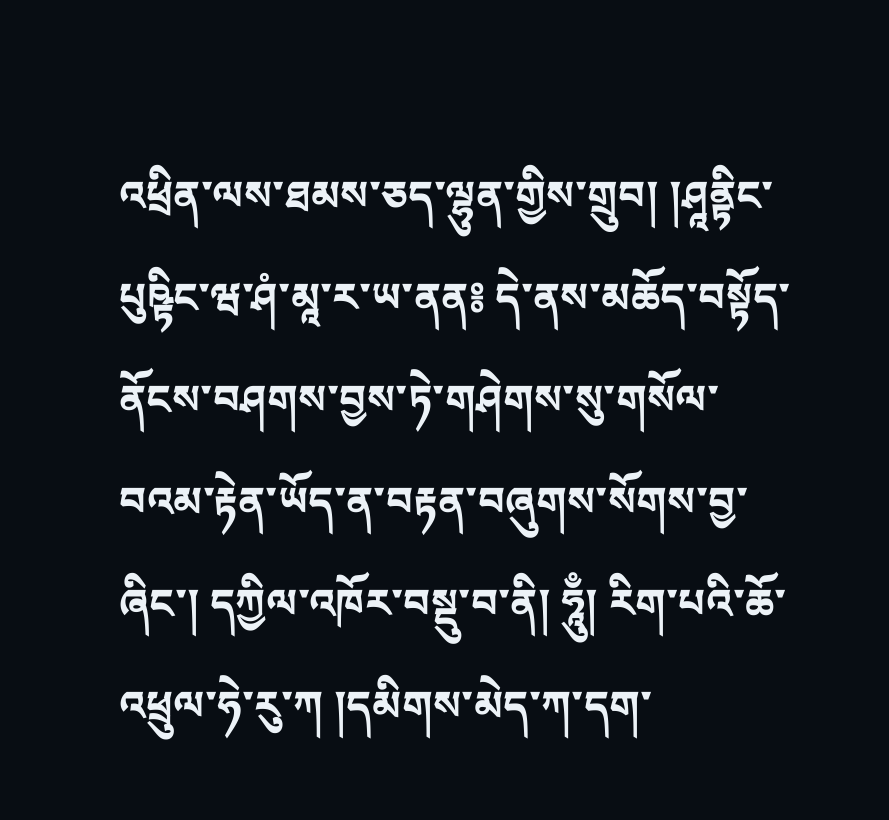འཕྲིན་ལས་ཐམས་ཅད་ལྷུན་གྱིས་གྲུབ། །ཤཱནྟིང་པུཥྟིང་ཝ་ཤཾ་མཱ་ར་ཡ་ནན༔ དེ་ནས་མཆོད་བསྟོད་ནོངས་བཤགས་བྱས་ཏེ་གཤེགས་སུ་གསོལ་བའམ་རྟེན་ཡོད་ན་བརྟན་བཞུགས་སོགས་བྱ་ཞིང་། དཀྱིལ་འཁོར་བསྡུ་བ་ནི། ཧཱུྃ། རིག་པའི་ཆོ་འཕྲུལ་ཧེ་རུ་ཀ །དམིགས་མེད་ཀ་དག་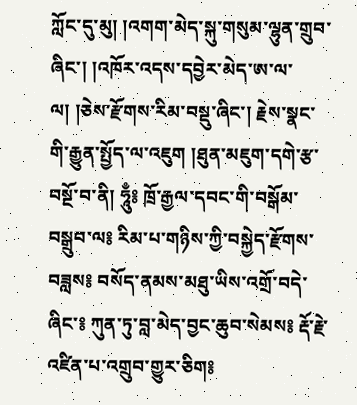ཀློང་དུ་མུ། །འགག་མེད་སྐུ་གསུམ་ལྷུན་གྲུབ་ཞིང་། །འཁོར་འདས་དབྱེར་མེད་ཨ་ལ་ལ། །ཅེས་རྫོགས་རིམ་བསྡུ་ཞིང་། རྗེས་སྣང་གི་རྒྱུན་སྤྱོད་ལ་འཇུག །ཐུན་མཇུག་དགེ་རྩ་བསྔོ་བ་ནི། ཧཱུྃ༔ ཁྲོ་རྒྱལ་དབང་གི་བསྒོམ་བསྒྲུབ་ལ༔ རིམ་པ་གཉིས་ཀྱི་བསྐྱེད་རྫོགས་བཟླས༔ བསོད་ནམས་མཐུ་ཡིས་འགྲོ་བདེ་ཞིང་༔ ཀུན་ཏུ་བླ་མེད་བྱང་ཆུབ་སེམས༔ རྡོ་རྗེ་འཛིན་པ་འགྲུབ་གྱུར་ཅིག༔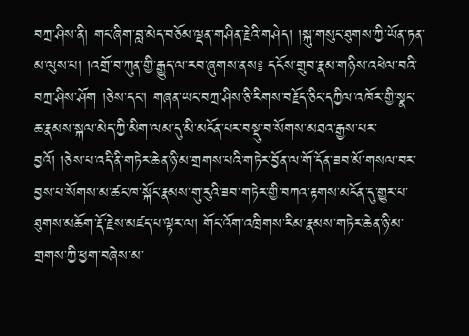བཀྲ་ཤིས་ནི། གང་ཞིག་བླ་མེད་བཅོམ་ལྡན་གཤིན་རྗེའི་གཤེད། །སྐུ་གསུང་ཐུགས་ཀྱི་ཡོན་ཏན་མ་ལུས་པ། །འགྲོ་བ་ཀུན་གྱི་རྒྱུད་ལ་རབ་ཞུགས་ནས༔ དངོས་གྲུབ་རྣམ་གཉིས་འཕེལ་བའི་བཀྲ་ཤིས་ཤོག །ཅེས་དང་། གཞན་ཡང་བཀྲ་ཤིས་ཅི་རིགས་བརྗོད་ཅིང་དཀྱིལ་འཁོར་གྱི་སྣང་ཆ་རྣམས་སྐལ་མེད་ཀྱི་མིག་ལམ་དུ་མི་མངོན་པར་བསྡུ་བ་སོགས་མཐའ་རྒྱས་པར་བྱའོ། །ཅེས་པ་འདི་ནི་གཏེར་ཆེན་ཉི་མ་གྲགས་པའི་གཏེར་བྱོན་ལ་གོ་དོན་ཟབ་མོ་གསལ་བར་བྱས་པ་སོགས་མ་ཚང་ཁ་སྐོང་རྣམས་གུ་རུའི་ཟབ་གཏེར་གྱི་བཀའ་རྟགས་མངོན་དུ་གྱུར་པ་ཐུགས་མཆོག་རྡོ་རྗེས་མཛད་པ་ལྟར་ལ། གོང་འོག་འཁྲིགས་རིམ་རྣམས་གཏེར་ཆེན་ཉི་མ་གྲགས་ཀྱི་ཕྱག་བཞེས་མ་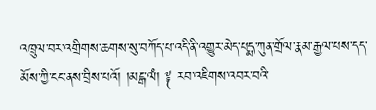འཁྲུལ་བར་འགྲིགས་ཆགས་སུ་བཀོད་པ་འདི་ནི་འགྱུར་མེད་པདྨ་ཀུན་གྲོལ་རྣམ་རྒྱལ་པས་དད་མོས་ཀྱི་ངང་ནས་བྲིས་པའོ། །མངྒ་ལཾ། ༈ རབ་འཇིགས་འབར་བའི་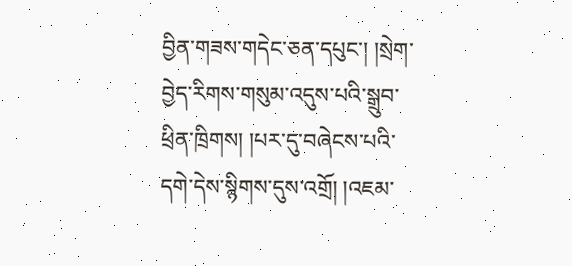བྱིན་གཟས་གདེང་ཅན་དཔུང་། །སྲེག་བྱེད་རིགས་གསུམ་འདུས་པའི་སྒྲུབ་ཕྲིན་ཁྲིགས། །པར་དུ་བཞེངས་པའི་དགེ་དེས་སྙིགས་དུས་འགྲོ། །འཇམ་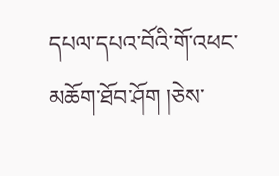དཔལ་དཔའ་བོའི་གོ་འཕང་མཆོག་ཐོབ་ཤོག །ཅེས་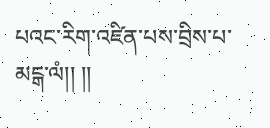པའང་རིག་འཛིན་པས་བྲིས་པ་མངྒ་ལཾ།། །།